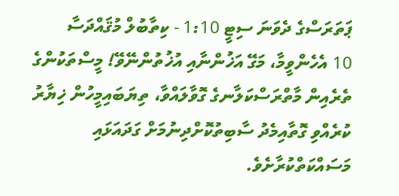ޕަތަރަސްގެ ދެވަނަ ސިޓީ 1:10 - ކިތާބުލް މުޤައްދަސާ
10 އެހެންވީމާ، މަގޭ އަޚުންނާއި އުޚުތުންނޭވޭ! މީސްތަކުންގެ ތެރެއިން މާތްރަސްކަލާނގެ ގޮވާލައްވާ، ތިޔަބައިމީހުން ޚިޔާރު ކުރެއްވި ގޮތާއިމެދު ސާބިތުކޮށްދިނުމަށް ގަދައަޅައި މަސައްކަތްކުރާށެވެ.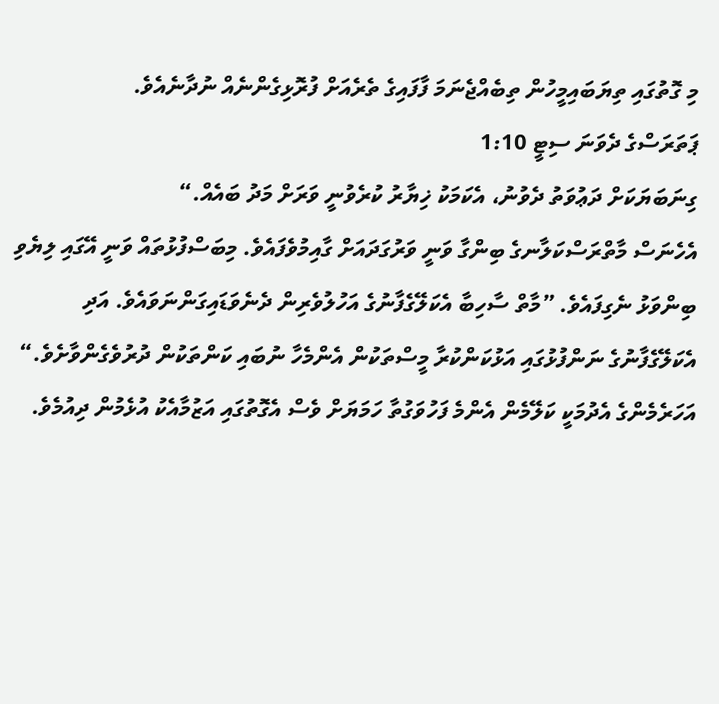މި ގޮތުގައި ތިޔަބައިމީހުން ތިބެއްޖެނަމަ ފާފައިގެ ތެރެއަށް ފުރޮޅިގެންނެއް ނުދާނެއެވެ.
ޕަތަރަސްގެ ދެވަނަ ސިޓީ 1:10
ގިނަބަޔަކަށް ދަޢުވަތު ދެވުނު، އެކަމަކު ޚިޔާރު ކުރެވުނީ ވަރަށް މަދު ބައެއް.“
އެހެނަސް މާތްރަސްކަލާނގެ ބިންގާ ވަނީ ވަރުގަދައަށް ގާއިމުވެފައެވެ. މިބަސްފުޅުތައް ވަނީ އޭގައި ލިޔެވި ބިންވަޅު ނެގިފައެވެ. ”މާތް ސާހިބާ އެކަލޭގެފާނުގެ އަހުލުވެރިން ދެނެވަޑައިގަންނަވައެވެ. އަދި އެކަލޭގެފާނުގެ ނަންފުޅުގައި އަޅުކަންކުރާ މީސްތަކުން އެންމެހާ ނުބައި ކަންތަކުން ދުރުވެގެންވާށެވެ.“
އަހަރެމެންގެ އެދުމަކީ ކަލޭމެން އެންމެ ފަހުވަގުތާ ހަމަޔަށް ވެސް އެގޮތުގައި އަޒުމާއެކު އުޅެމުން ދިއުމެވެ.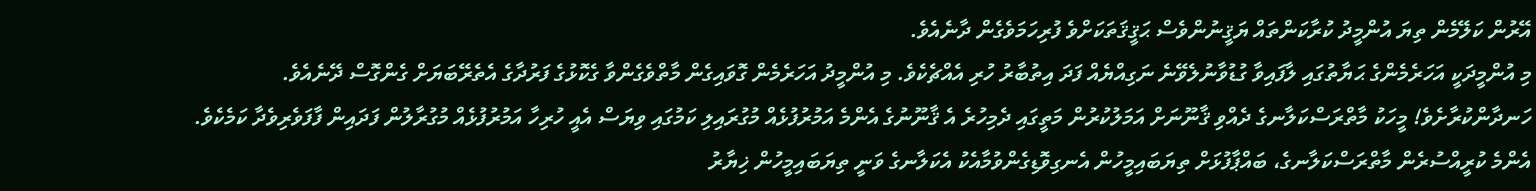އޭރުން ކަލޭމެން ތިޔަ އުންމީދު ކުރާކަންތައް ޔަޤީނުންވެސް ޙަޤީޤަތަކަށްވެ ފުރިހަމަވެގެން ދާނެއެވެ.
މި އުންމީދަކީ އަހަރެމެންގެ ޙަޔާތުގައި ލާފައިވާ ގުޑުވާނުލެވޭނެ ނަގިއްޔެއް ފަދަ އިތުބާރު ހުރި އެއްޗެކެވެ. މި އުންމީދު އަހަރެމެން ގޮވައިގެން މާތްވެގެންވާ ގެކޮޅުގެ ފަރުދާގެ އެތެރޭބަޔަށް ގެންގޮސް ދޭނެއެވެ.
ހަނދާންކުރާށެވެ! މީހަކު މާތްރަސްކަލާނގެ ދެއްވި ޤާނޫނަށް އަމަލުކުރުން މަތީގައި ދެމިހުރެ އެ ޤާނޫނުގެ އެންމެ އަމުރުފުޅެއް މުގުރައިލި ކަމުގައި ވިޔަސް އެއީ ހުރިހާ އަމުރުފުޅެއް މުގުރާލުން ފަދައިން ފާފަވެރިވެދާ ކަމެކެވެ.
އެންމެ ކުރީއްސުރެން މާތްރަސްކަލާނގެ، ބައްޕާފުޅަށް ތިޔަބައިމީހުން އެނގިވޮޑިގެންވުމާއެކު އެކަލާނގެ ވަނީ ތިޔަބައިމީހުން ޚިޔާރު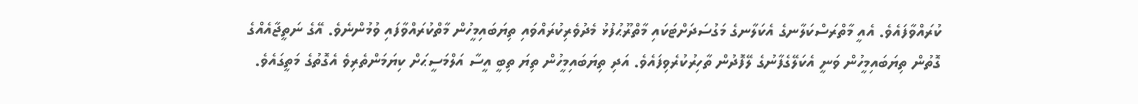ކުރައްވާފައެވެ. އެއީ މާތްރަސްކަލާނގެ އެކަލާނގެ މަގުސަދަށްޓަކައި މާތްރޫޙުފުޅު މެދުވެރިކުރައްވައި ތިޔަބައިމީހުން މާތްކުރައްވާފައި ވުމުންނެވެ. އޭގެ ނަތީޖާއެއްގެ ގޮތުން ތިޔަބައިމީހުން ވަނީ އެކަލޭގެފާނުގެ ލޭފޮދުން ތާހިރުކުރެވިފައެވެ. އަދި ތިޔަބައިމީހުން ތިޔަ ތިބީ އީސާ އަލްމަސީޙަށް ކިޔަމަންތެރިވެ އެގޮތުގެ މަތީގައެވެ.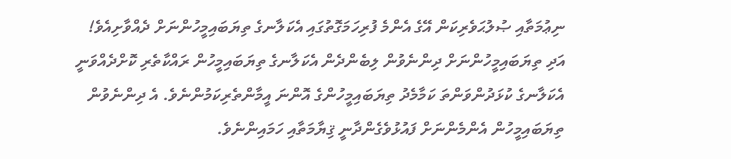ނިޢުމަތާއި ޞުލުޙަވެރިކަން އޭގެ އެންމެ ފުރިހަމަގޮތުގައި އެކަލާނގެ ތިޔަބައިމީހުންނަށް ދެއްވާށިއެވެ!
އަދި ތިޔަބައިމީހުންނަށް ދިންނެވުން ލިބެންދެން އެކަލާނގެ ތިޔަބައިމީހުން ރައްކާތެރި ކޮށްދެއްވަނީ އެކަލާނގެ ކުޅަދުންވަންތަ ކަމާމެދު ތިޔަބައިމީހުންގެ އޮންނަ އީމާންތެރިކަމުންނެވެ. އެ ދިންނެވުން ތިޔަބައިމީހުން އެންމެންނަށް ފައުޅުވެގެންދާނީ ޤިޔާމަތާއި ހަމައިންނެވެ.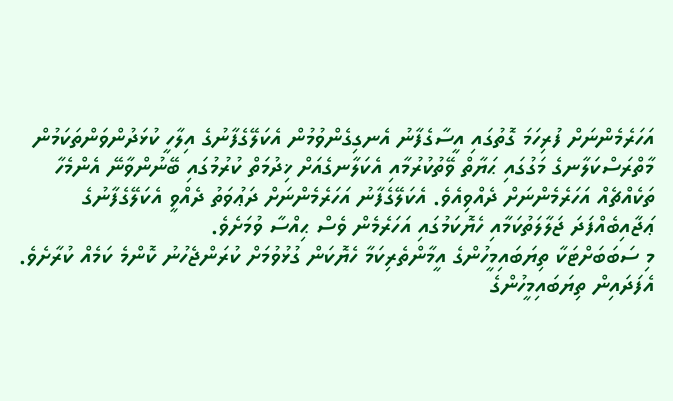އަހަރެމެންނަށް ފުރިހަމަ ގޮތުގައި އީސާގެފާނު އެނގިގެންވުމުން އެކަލޭގެފާނުގެ އިލާހީ ކުޅަދުންވަންތަކަމުން މާތްރަސްކަލާނގެ މަގުގައި ޙަޔާތް ވޭތުކުރުމާއި އެކަލާނގެއަށް ޚިދުމަތް ކުރުމުގައި ބޭނުންވާނޭ އެންމެހާ ތަކެއްޗެއް އަހަރެމެންނަށް ދެއްވިއެވެ. އެކަލޭގެފާނު އަހަރެމެންނަށް ދަޢުވަތު ދެއްވީ އެކަލޭގެފާނުގެ ޢަޖާއިބެއްފަދަ ޖަލާލަތުކަމާއި ހެޔޮކަމުގައި އަހަރެމެން ވެސް ޙިއްސާ ވުމަށެވެ.
މި ސަބަބަށްޓަކާ ތިޔަބައިމީހުންގެ އީމާންތެރިކަމާ ހެޔޮކަން ގުޅުވުމަށް ކުރަންޖެހުނު ކޮންމެ ކަމެއް ކުރާށެވެ. އެފަދައިން ތިޔަބައިމީހުންގެ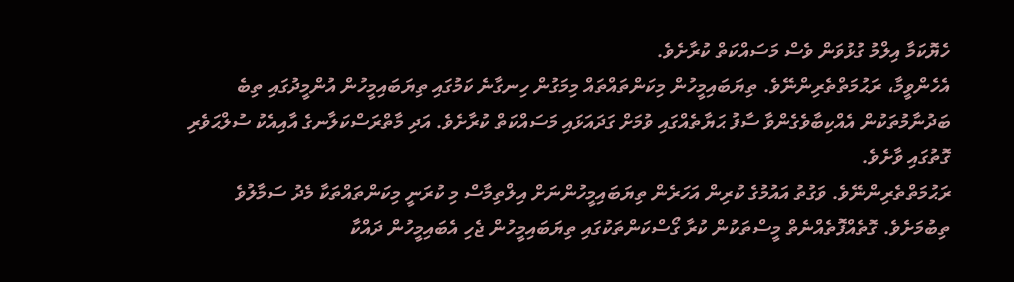ހެޔޮކަމާ އިލްމު ގުޅުވަން ވެސް މަސައްކަތް ކުރާށެވެ.
އެހެންވީމާ، ރަޙުމަތްތެރިންނޭވެ. ތިޔަބައިމީހުން މިކަންތައްތައް މިމަގުން ހިނގާނެ ކަމުގައި ތިޔަބައިމީހުން އުންމީދުގައި ތިބެ ބަދުނާމުތަކުން އެއްކިބާވެގެންވާ ސާފު ޙަޔާތެއްގައި ވުމަށް ގަދައަޅައި މަސައްކަތް ކުރާށެވެ. އަދި މާތްރަސްކަލާނގެ އާއިއެކު ސުލްޙަވެރި ގޮތުގައި ވާށެވެ.
ރަޙުމަތްތެރިންނޭވެ. ވަގުތު އައުމުގެ ކުރިން އަހަރެން ތިޔަބައިމީހުންނަށް އިލްތިމާސް މި ކުރަނީ މިކަންތައްތަކާ މެދު ސަމާލުވެ ތިބުމަށެވެ. ގޮތެއްފޮތެއްނެތް މީސްތަކުން ކުރާ ގޯސްކަންތަކުގައި ތިޔަބައިމީހުން ޖެހި އެބައިމީހުން ދައްކާ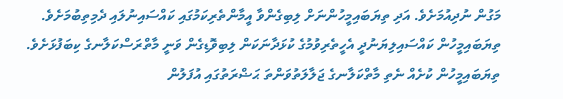މަގުން ނުދިއުމަށެވެ. އަދި ތިޔަބައިމީހުންނަށް ލިބިގެންވާ އީމާންތެރިކަމުގައި ކައްސައިނުލައި ދެމިތިބުމަށެވެ.
ތިޔަބައިމީހުން ކައްސައިލިޔަނުދީ އެހީތެރިވުމުގެ ކުޅަދާނަކަން ލިބިވޮޑިގެން ވަނީ މާތްރަސްކަލާނގެ ކިބަފުޅަށެވެ. ތިޔަބައިމީހުން ކުށެއް ނެތި މާތްކަލާނގެ ޖަލާލަތުވަންތަ ޙަޟްރަތުގައި އުފަލުން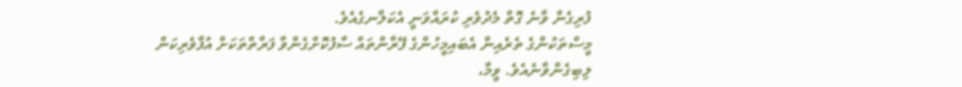ފުރިގެން ވާނެ ގޮތް މެދުވެރި ކުރައްވަނީ އެކަލާނގެއެވެ.
މީސްތަކުންގެ ތެރެއިން އެބައިމީހުންގެ ފޭރާންތައް ސާފުކޮށްގެންވާ ފަރާތްތަކަށް އުފާވެރިކަން ލިބިގެންވާނެއެވެ. ވީމާ،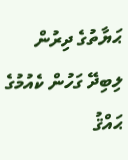ޙަޔާތުގެ ދިރުން ލިބިދޭ ގަހުން ކެއުމުގެ ޙައްޤު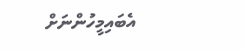އެބައިމީހުންނަށް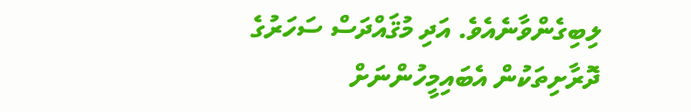ލިބިގެންވާނެއެވެ. އަދި މުޤައްދަސް ސަހަރުގެ ދޮރާށިތަކުން އެބައިމީހުންނަށް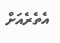އެތެރެއަށް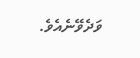ވަދެވޭނެއެވެ.